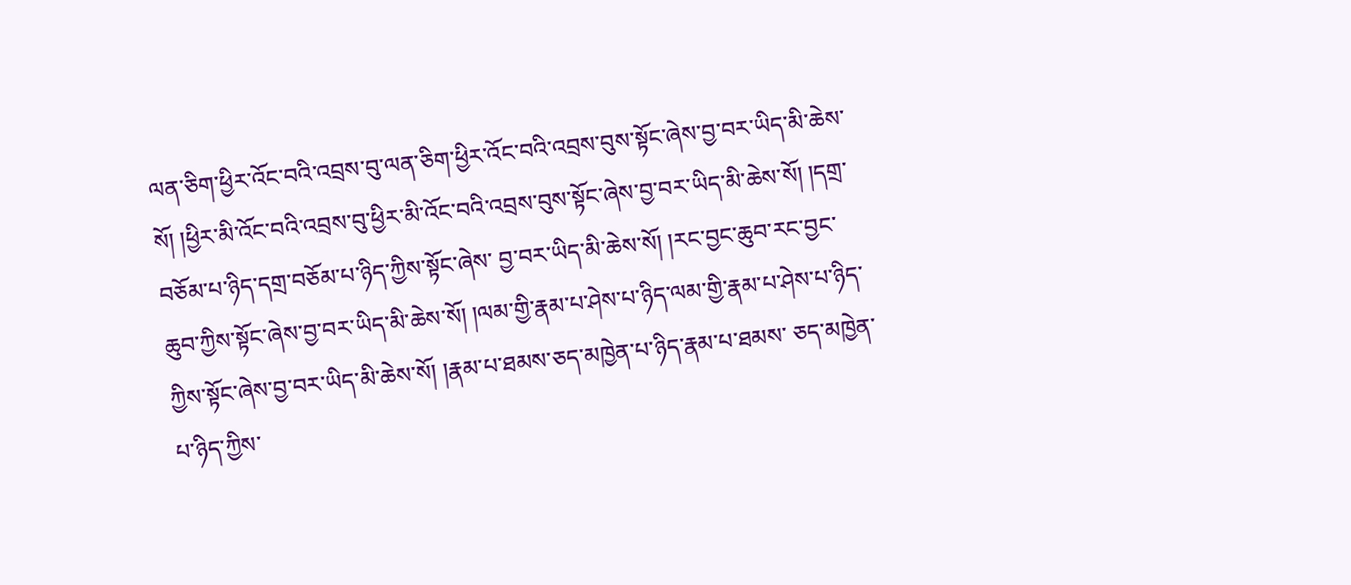ལན་ཅིག་ཕྱིར་འོང་བའི་འབྲས་བུ་ལན་ཅིག་ཕྱིར་འོང་བའི་འབྲས་བུས་སྟོང་ཞེས་བྱ་བར་ཡིད་མི་ཆེས་སོ། །ཕྱིར་མི་འོང་བའི་འབྲས་བུ་ཕྱིར་མི་འོང་བའི་འབྲས་བུས་སྟོང་ཞེས་བྱ་བར་ཡིད་མི་ཆེས་སོ། །དགྲ་བཅོམ་པ་ཉིད་དགྲ་བཅོམ་པ་ཉིད་ཀྱིས་སྟོང་ཞེས་ བྱ་བར་ཡིད་མི་ཆེས་སོ། །རང་བྱང་ཆུབ་རང་བྱང་ཆུབ་ཀྱིས་སྟོང་ཞེས་བྱ་བར་ཡིད་མི་ཆེས་སོ། །ལམ་གྱི་རྣམ་པ་ཤེས་པ་ཉིད་ལམ་གྱི་རྣམ་པ་ཤེས་པ་ཉིད་ཀྱིས་སྟོང་ཞེས་བྱ་བར་ཡིད་མི་ཆེས་སོ། །རྣམ་པ་ཐམས་ཅད་མཁྱེན་པ་ཉིད་རྣམ་པ་ཐམས་ ཅད་མཁྱེན་པ་ཉིད་ཀྱིས་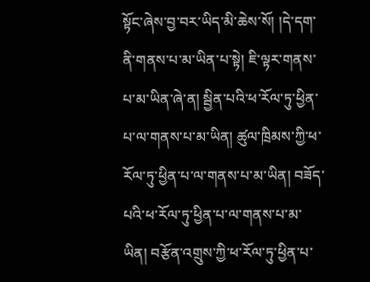སྟོང་ཞེས་བྱ་བར་ཡིད་མི་ཆེས་སོ། །དེ་དག་ནི་གནས་པ་མ་ཡིན་པ་སྟེ། ཇི་ལྟར་གནས་པ་མ་ཡིན་ཞེ་ན། སྦྱིན་པའི་ཕ་རོལ་ཏུ་ཕྱིན་པ་ལ་གནས་པ་མ་ཡིན། ཚུལ་ཁྲིམས་ཀྱི་ཕ་རོལ་ཏུ་ཕྱིན་པ་ལ་གནས་པ་མ་ཡིན། བཟོད་ པའི་ཕ་རོལ་ཏུ་ཕྱིན་པ་ལ་གནས་པ་མ་ཡིན། བརྩོན་འགྲུས་ཀྱི་ཕ་རོལ་ཏུ་ཕྱིན་པ་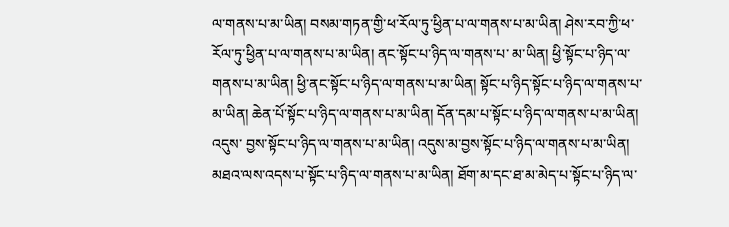ལ་གནས་པ་མ་ཡིན། བསམ་གཏན་གྱི་ཕ་རོལ་ཏུ་ཕྱིན་པ་ལ་གནས་པ་མ་ཡིན། ཤེས་རབ་ཀྱི་ཕ་རོལ་ཏུ་ཕྱིན་པ་ལ་གནས་པ་མ་ཡིན། ནང་སྟོང་པ་ཉིད་ལ་གནས་པ་ མ་ཡིན། ཕྱི་སྟོང་པ་ཉིད་ལ་གནས་པ་མ་ཡིན། ཕྱི་ནང་སྟོང་པ་ཉིད་ལ་གནས་པ་མ་ཡིན། སྟོང་པ་ཉིད་སྟོང་པ་ཉིད་ལ་གནས་པ་མ་ཡིན། ཆེན་པོ་སྟོང་པ་ཉིད་ལ་གནས་པ་མ་ཡིན། དོན་དམ་པ་སྟོང་པ་ཉིད་ལ་གནས་པ་མ་ཡིན། འདུས་ བྱས་སྟོང་པ་ཉིད་ལ་གནས་པ་མ་ཡིན། འདུས་མ་བྱས་སྟོང་པ་ཉིད་ལ་གནས་པ་མ་ཡིན། མཐའ་ལས་འདས་པ་སྟོང་པ་ཉིད་ལ་གནས་པ་མ་ཡིན། ཐོག་མ་དང་ཐ་མ་མེད་པ་སྟོང་པ་ཉིད་ལ་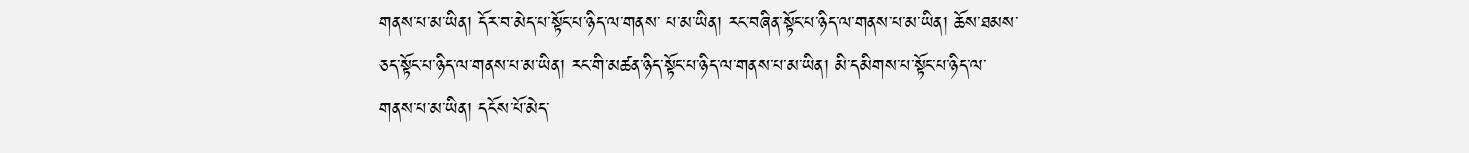གནས་པ་མ་ཡིན། དོར་བ་མེད་པ་སྟོང་པ་ཉིད་ལ་གནས་ པ་མ་ཡིན། རང་བཞིན་སྟོང་པ་ཉིད་ལ་གནས་པ་མ་ཡིན། ཆོས་ཐམས་ཅད་སྟོང་པ་ཉིད་ལ་གནས་པ་མ་ཡིན། རང་གི་མཚན་ཉིད་སྟོང་པ་ཉིད་ལ་གནས་པ་མ་ཡིན། མི་དམིགས་པ་སྟོང་པ་ཉིད་ལ་གནས་པ་མ་ཡིན། དངོས་པོ་མེད་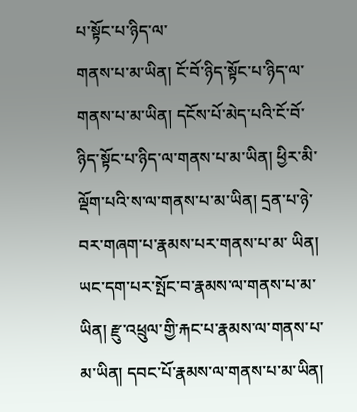པ་སྟོང་པ་ཉིད་ལ་
གནས་པ་མ་ཡིན། ངོ་བོ་ཉིད་སྟོང་པ་ཉིད་ལ་གནས་པ་མ་ཡིན། དངོས་པོ་མེད་པའི་ངོ་བོ་ཉིད་སྟོང་པ་ཉིད་ལ་གནས་པ་མ་ཡིན། ཕྱིར་མི་ལྡོག་པའི་ས་ལ་གནས་པ་མ་ཡིན། དྲན་པ་ཉེ་བར་གཞག་པ་རྣམས་པར་གནས་པ་མ་ ཡིན། ཡང་དག་པར་སྤོང་བ་རྣམས་ལ་གནས་པ་མ་ཡིན། རྫུ་འཕྲུལ་གྱི་རྐང་པ་རྣམས་ལ་གནས་པ་མ་ཡིན། དབང་པོ་རྣམས་ལ་གནས་པ་མ་ཡིན།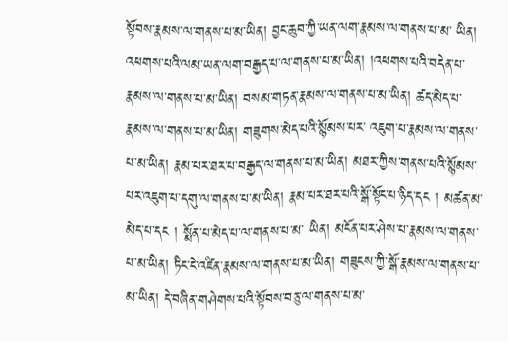སྟོབས་རྣམས་ལ་གནས་པ་མ་ཡིན། བྱང་ཆུབ་ཀྱི་ཡན་ལག་རྣམས་ལ་གནས་པ་མ་ ཡིན། འཕགས་པའི་ལམ་ཡན་ལག་བརྒྱད་པ་ལ་གནས་པ་མ་ཡིན། །འཕགས་པའི་བདེན་པ་རྣམས་ལ་གནས་པ་མ་ཡིན། བསམ་གཏན་རྣམས་ལ་གནས་པ་མ་ཡིན། ཚད་མེད་པ་རྣམས་ལ་གནས་པ་མ་ཡིན། གཟུགས་མེད་པའི་སྙོམས་པར་ འཇུག་པ་རྣམས་ལ་གནས་པ་མ་ཡིན། རྣམ་པར་ཐར་པ་བརྒྱད་ལ་གནས་པ་མ་ཡིན། མཐར་ཀྱིས་གནས་པའི་སྙོམས་པར་འཇུག་པ་དགུ་ལ་གནས་པ་མ་ཡིན། རྣམ་པར་ཐར་པའི་སྒོ་སྟོང་པ་ཉིད་དང ། མཚན་མ་མེད་པ་དང ། སྨོན་པ་མེད་པ་ལ་གནས་པ་མ་ ཡིན། མངོན་པར་ཤེས་པ་རྣམས་ལ་གནས་པ་མ་ཡིན། ཏིང་ངེ་འཛིན་རྣམས་ལ་གནས་པ་མ་ཡིན། གཟུངས་ཀྱི་སྒོ་རྣམས་ལ་གནས་པ་མ་ཡིན། དེ་བཞིན་གཤེགས་པའི་སྟོབས་བཅུ་ལ་གནས་པ་མ་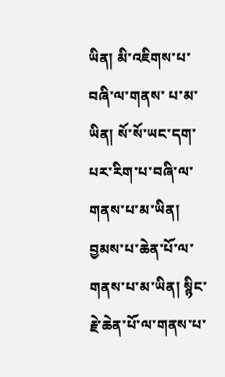ཡིན། མི་འཇིགས་པ་བཞི་ལ་གནས་ པ་མ་ཡིན། སོ་སོ་ཡང་དག་པར་རིག་པ་བཞི་ལ་གནས་པ་མ་ཡིན། བྱམས་པ་ཆེན་པོ་ལ་གནས་པ་མ་ཡིན། སྙིང་རྗེ་ཆེན་པོ་ལ་གནས་པ་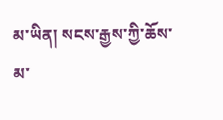མ་ཡིན། སངས་རྒྱས་ཀྱི་ཆོས་མ་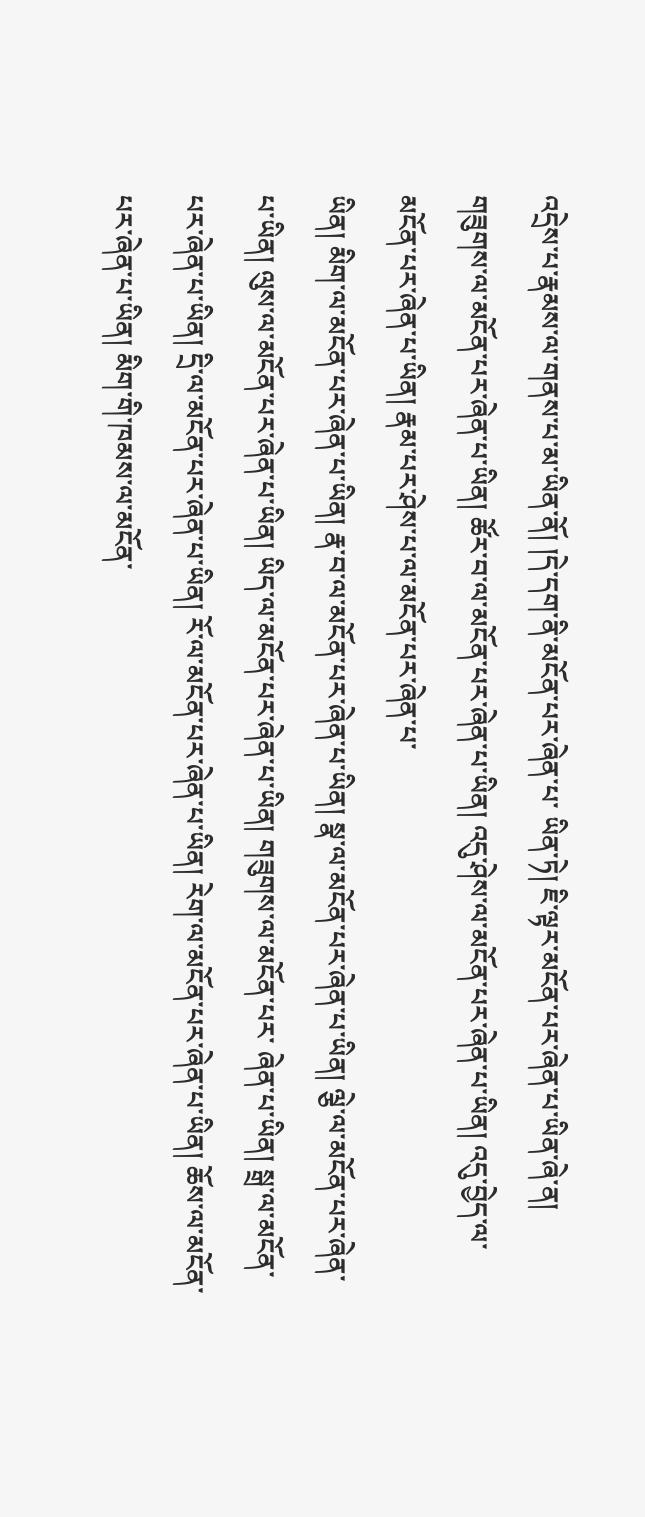འདྲེས་པ་རྣམས་ལ་གནས་པ་མ་ཡིན་ནོ། །དེ་དག་ནི་མངོན་པར་ཞེན་པ་ ཡིན་ཏེ། ཇི་ལྟར་མངོན་པར་ཞེན་པ་ཡིན་ཞེ་ན། གཟུགས་ལ་མངོན་པར་ཞེན་པ་ཡིན། ཚོར་བ་ལ་མངོན་པར་ཞེན་པ་ཡིན། འདུ་ཤེས་ལ་མངོན་པར་ཞེན་པ་ཡིན། འདུ་བྱེད་ལ་མངོན་པར་ཞེན་པ་ཡིན། རྣམ་པར་ཤེས་པ་ལ་མངོན་པར་ཞེན་པ་
ཡིན། མིག་ལ་མངོན་པར་ཞེན་པ་ཡིན། རྣ་བ་ལ་མངོན་པར་ཞེན་པ་ཡིན། སྣ་ལ་མངོན་པར་ཞེན་པ་ཡིན། ལྕེ་ལ་མངོན་པར་ཞེན་པ་ཡིན། ལུས་ལ་མངོན་པར་ཞེན་པ་ཡིན། ཡིད་ལ་མངོན་པར་ཞེན་པ་ཡིན། གཟུགས་ལ་མངོན་པར་ ཞེན་པ་ཡིན། སྒྲ་ལ་མངོན་པར་ཞེན་པ་ཡིན། དྲི་ལ་མངོན་པར་ཞེན་པ་ཡིན། རོ་ལ་མངོན་པར་ཞེན་པ་ཡིན། རེག་ལ་མངོན་པར་ཞེན་པ་ཡིན། ཆོས་ལ་མངོན་པར་ཞེན་པ་ཡིན། མིག་གི་ཁམས་ལ་མངོན་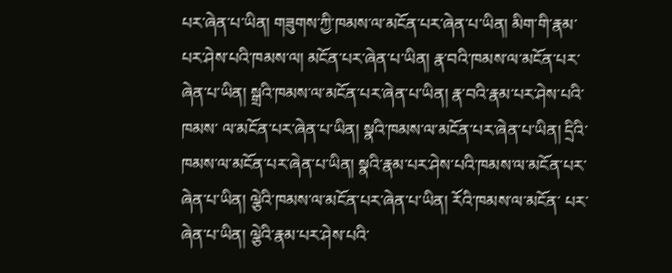པར་ཞེན་པ་ཡིན། གཟུགས་ཀྱི་ཁམས་ལ་མངོན་པར་ཞེན་པ་ཡིན། མིག་གི་རྣམ་པར་ཤེས་པའི་ཁམས་ལ། མངོན་པར་ཞེན་པ་ཡིན། རྣ་བའི་ཁམས་ལ་མངོན་པར་ཞེན་པ་ཡིན། སྒྲའི་ཁམས་ལ་མངོན་པར་ཞེན་པ་ཡིན། རྣ་བའི་རྣམ་པར་ཤེས་པའི་ཁམས་ ལ་མངོན་པར་ཞེན་པ་ཡིན། སྣའི་ཁམས་ལ་མངོན་པར་ཞེན་པ་ཡིན། དྲིའི་ཁམས་ལ་མངོན་པར་ཞེན་པ་ཡིན། སྣའི་རྣམ་པར་ཤེས་པའི་ཁམས་ལ་མངོན་པར་ཞེན་པ་ཡིན། ལྕེའི་ཁམས་ལ་མངོན་པར་ཞེན་པ་ཡིན། རོའི་ཁམས་ལ་མངོན་ པར་ཞེན་པ་ཡིན། ལྕེའི་རྣམ་པར་ཤེས་པའི་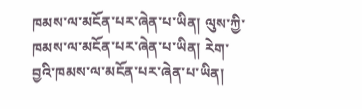ཁམས་ལ་མངོན་པར་ཞེན་པ་ཡིན། ལུས་ཀྱི་ཁམས་ལ་མངོན་པར་ཞེན་པ་ཡིན། རེག་བྱའི་ཁམས་ལ་མངོན་པར་ཞེན་པ་ཡིན།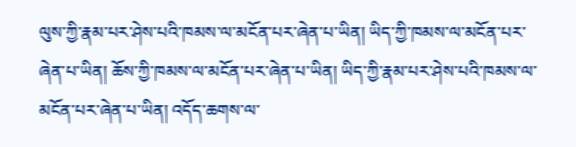ལུས་ཀྱི་རྣམ་པར་ཤེས་པའི་ཁམས་ལ་མངོན་པར་ཞེན་པ་ཡིན། ཡིད་ཀྱི་ཁམས་ལ་མངོན་པར་ཞེན་པ་ཡིན། ཆོས་ཀྱི་ཁམས་ལ་མངོན་པར་ཞེན་པ་ཡིན། ཡིད་ཀྱི་རྣམ་པར་ཤེས་པའི་ཁམས་ལ་མངོན་པར་ཞེན་པ་ཡིན། འདོད་ཆགས་ལ་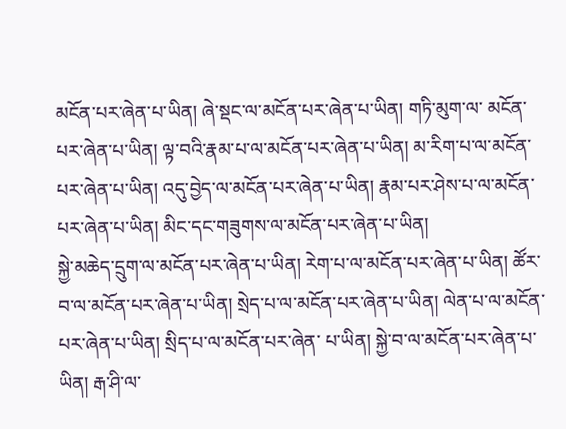མངོན་པར་ཞེན་པ་ཡིན། ཞེ་སྡང་ལ་མངོན་པར་ཞེན་པ་ཡིན། གཏི་མུག་ལ་ མངོན་པར་ཞེན་པ་ཡིན། ལྟ་བའི་རྣམ་པ་ལ་མངོན་པར་ཞེན་པ་ཡིན། མ་རིག་པ་ལ་མངོན་པར་ཞེན་པ་ཡིན། འདུ་བྱེད་ལ་མངོན་པར་ཞེན་པ་ཡིན། རྣམ་པར་ཤེས་པ་ལ་མངོན་པར་ཞེན་པ་ཡིན། མིང་དང་གཟུགས་ལ་མངོན་པར་ཞེན་པ་ཡིན།
སྐྱེ་མཆེད་དྲུག་ལ་མངོན་པར་ཞེན་པ་ཡིན། རེག་པ་ལ་མངོན་པར་ཞེན་པ་ཡིན། ཚོར་བ་ལ་མངོན་པར་ཞེན་པ་ཡིན། སྲེད་པ་ལ་མངོན་པར་ཞེན་པ་ཡིན། ལེན་པ་ལ་མངོན་པར་ཞེན་པ་ཡིན། སྲིད་པ་ལ་མངོན་པར་ཞེན་ པ་ཡིན། སྐྱེ་བ་ལ་མངོན་པར་ཞེན་པ་ཡིན། རྒ་ཤི་ལ་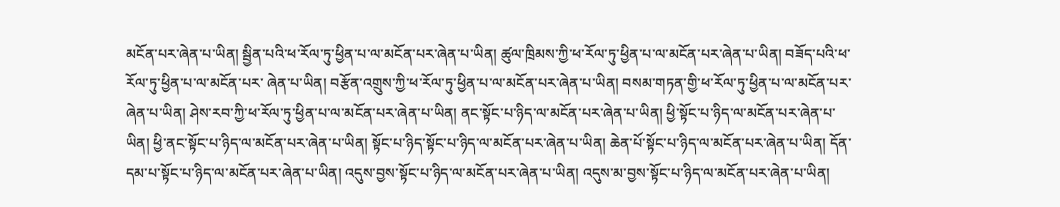མངོན་པར་ཞེན་པ་ཡིན། སྦྱིན་པའི་ཕ་རོལ་ཏུ་ཕྱིན་པ་ལ་མངོན་པར་ཞེན་པ་ཡིན། ཚུལ་ཁྲིམས་ཀྱི་ཕ་རོལ་ཏུ་ཕྱིན་པ་ལ་མངོན་པར་ཞེན་པ་ཡིན། བཟོད་པའི་ཕ་རོལ་ཏུ་ཕྱིན་པ་ལ་མངོན་པར་ ཞེན་པ་ཡིན། བརྩོན་འགྲུས་ཀྱི་ཕ་རོལ་ཏུ་ཕྱིན་པ་ལ་མངོན་པར་ཞེན་པ་ཡིན། བསམ་གཏན་གྱི་ཕ་རོལ་ཏུ་ཕྱིན་པ་ལ་མངོན་པར་ཞེན་པ་ཡིན། ཤེས་རབ་ཀྱི་ཕ་རོལ་ཏུ་ཕྱིན་པ་ལ་མངོན་པར་ཞེན་པ་ཡིན། ནང་སྟོང་པ་ཉིད་ལ་མངོན་པར་ཞེན་པ་ཡིན། ཕྱི་སྟོང་པ་ཉིད་ལ་མངོན་པར་ཞེན་པ་ཡིན། ཕྱི་ནང་སྟོང་པ་ཉིད་ལ་མངོན་པར་ཞེན་པ་ཡིན། སྟོང་པ་ཉིད་སྟོང་པ་ཉིད་ལ་མངོན་པར་ཞེན་པ་ཡིན། ཆེན་པོ་སྟོང་པ་ཉིད་ལ་མངོན་པར་ཞེན་པ་ཡིན། དོན་དམ་པ་སྟོང་པ་ཉིད་ལ་མངོན་པར་ཞེན་པ་ཡིན། འདུས་བྱས་སྟོང་པ་ཉིད་ལ་མངོན་པར་ཞེན་པ་ཡིན། འདུས་མ་བྱས་སྟོང་པ་ཉིད་ལ་མངོན་པར་ཞེན་པ་ཡིན།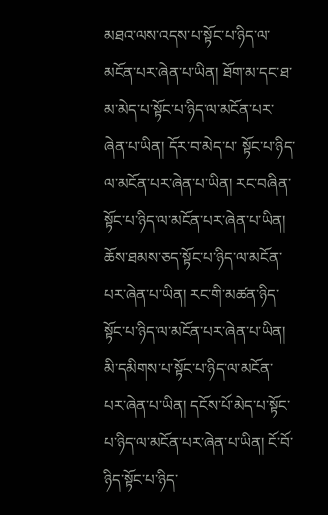མཐའ་ལས་འདས་པ་སྟོང་པ་ཉིད་ལ་མངོན་པར་ཞེན་པ་ཡིན། ཐོག་མ་དང་ཐ་མ་མེད་པ་སྟོང་པ་ཉིད་ལ་མངོན་པར་ཞེན་པ་ཡིན། དོར་བ་མེད་པ་ སྟོང་པ་ཉིད་ལ་མངོན་པར་ཞེན་པ་ཡིན། རང་བཞིན་སྟོང་པ་ཉིད་ལ་མངོན་པར་ཞེན་པ་ཡིན། ཆོས་ཐམས་ཅད་སྟོང་པ་ཉིད་ལ་མངོན་པར་ཞེན་པ་ཡིན། རང་གི་མཚན་ཉིད་སྟོང་པ་ཉིད་ལ་མངོན་པར་ཞེན་པ་ཡིན། མི་དམིགས་པ་སྟོང་པ་ཉིད་ལ་མངོན་ པར་ཞེན་པ་ཡིན། དངོས་པོ་མེད་པ་སྟོང་པ་ཉིད་ལ་མངོན་པར་ཞེན་པ་ཡིན། ངོ་བོ་ཉིད་སྟོང་པ་ཉིད་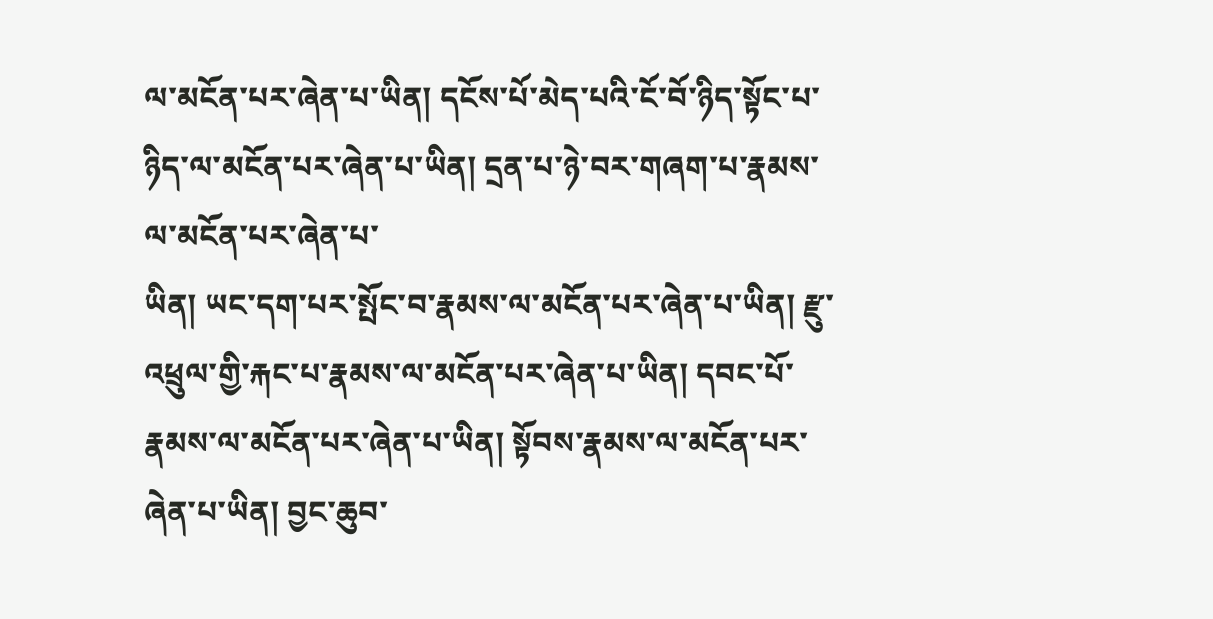ལ་མངོན་པར་ཞེན་པ་ཡིན། དངོས་པོ་མེད་པའི་ངོ་བོ་ཉིད་སྟོང་པ་ཉིད་ལ་མངོན་པར་ཞེན་པ་ཡིན། དྲན་པ་ཉེ་བར་གཞག་པ་རྣམས་ལ་མངོན་པར་ཞེན་པ་
ཡིན། ཡང་དག་པར་སྤོང་བ་རྣམས་ལ་མངོན་པར་ཞེན་པ་ཡིན། རྫུ་འཕྲུལ་གྱི་རྐང་པ་རྣམས་ལ་མངོན་པར་ཞེན་པ་ཡིན། དབང་པོ་རྣམས་ལ་མངོན་པར་ཞེན་པ་ཡིན། སྟོབས་རྣམས་ལ་མངོན་པར་ཞེན་པ་ཡིན། བྱང་ཆུབ་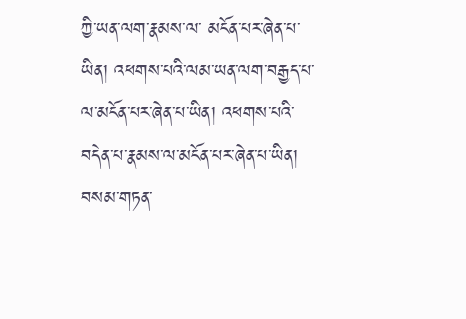ཀྱི་ཡན་ལག་རྣམས་ལ་ མངོན་པར་ཞེན་པ་ཡིན། འཕགས་པའི་ལམ་ཡན་ལག་བརྒྱད་པ་ལ་མངོན་པར་ཞེན་པ་ཡིན། འཕགས་པའི་བདེན་པ་རྣམས་ལ་མངོན་པར་ཞེན་པ་ཡིན། བསམ་གཏན་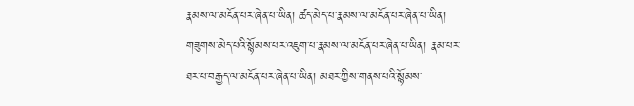རྣམས་ལ་མངོན་པར་ཞེན་པ་ཡིན། ཚད་མེད་པ་རྣམས་ལ་མངོན་པར་ཞེན་པ་ཡིན། གཟུགས་མེད་པའི་སྙོམས་པར་འཇུག་པ་རྣམས་ལ་མངོན་པར་ཞེན་པ་ཡིན། རྣམ་པར་ཐར་པ་བརྒྱད་ལ་མངོན་པར་ཞེན་པ་ཡིན། མཐར་ཀྱིས་གནས་པའི་སྙོམས་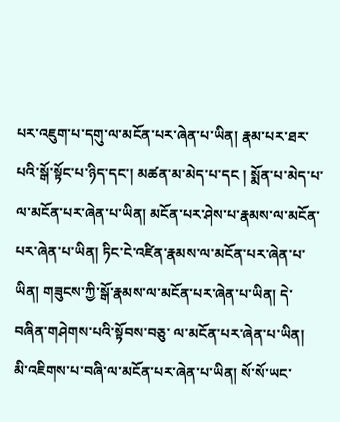པར་འཇུག་པ་དགུ་ལ་མངོན་པར་ཞེན་པ་ཡིན། རྣམ་པར་ཐར་པའི་སྒོ་སྟོང་པ་ཉིད་དང་། མཚན་མ་མེད་པ་དང ། སྨོན་པ་མེད་པ་ལ་མངོན་པར་ཞེན་པ་ཡིན། མངོན་པར་ཤེས་པ་རྣམས་ལ་མངོན་པར་ཞེན་པ་ཡིན། ཏིང་ངེ་འཛིན་རྣམས་ལ་མངོན་པར་ཞེན་པ་ཡིན། གཟུངས་ཀྱི་སྒོ་རྣམས་ལ་མངོན་པར་ཞེན་པ་ཡིན། དེ་བཞིན་གཤེགས་པའི་སྟོབས་བཅུ་ ལ་མངོན་པར་ཞེན་པ་ཡིན། མི་འཇིགས་པ་བཞི་ལ་མངོན་པར་ཞེན་པ་ཡིན། སོ་སོ་ཡང་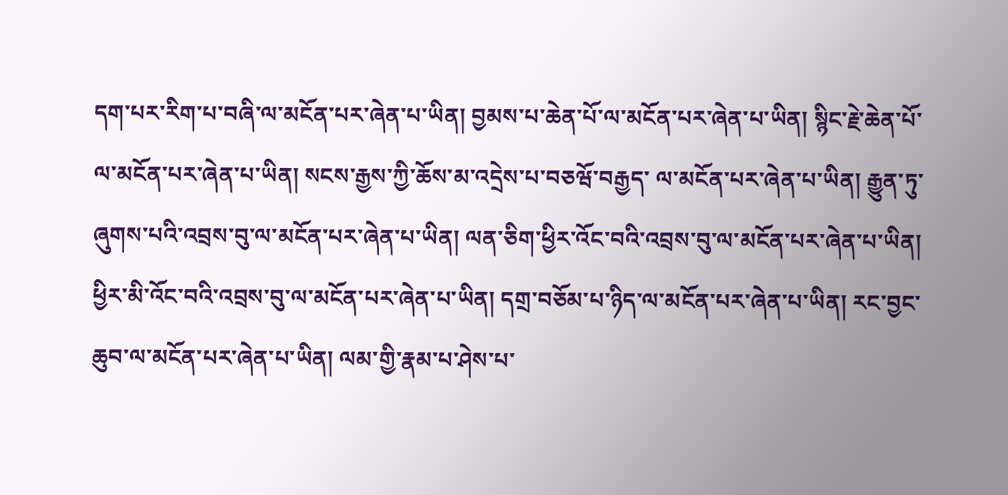དག་པར་རིག་པ་བཞི་ལ་མངོན་པར་ཞེན་པ་ཡིན། བྱམས་པ་ཆེན་པོ་ལ་མངོན་པར་ཞེན་པ་ཡིན། སྙིང་རྗེ་ཆེན་པོ་ལ་མངོན་པར་ཞེན་པ་ཡིན། སངས་རྒྱས་ཀྱི་ཆོས་མ་འདྲེས་པ་བཅཝོ་བརྒྱད་ ལ་མངོན་པར་ཞེན་པ་ཡིན། རྒྱུན་ཏུ་ཞུགས་པའི་འབྲས་བུ་ལ་མངོན་པར་ཞེན་པ་ཡིན། ལན་ཅིག་ཕྱིར་འོང་བའི་འབྲས་བུ་ལ་མངོན་པར་ཞེན་པ་ཡིན། ཕྱིར་མི་འོང་བའི་འབྲས་བུ་ལ་མངོན་པར་ཞེན་པ་ཡིན། དགྲ་བཅོམ་པ་ཉིད་ལ་མངོན་པར་ཞེན་པ་ཡིན། རང་བྱང་ཆུབ་ལ་མངོན་པར་ཞེན་པ་ཡིན། ལམ་གྱི་རྣམ་པ་ཤེས་པ་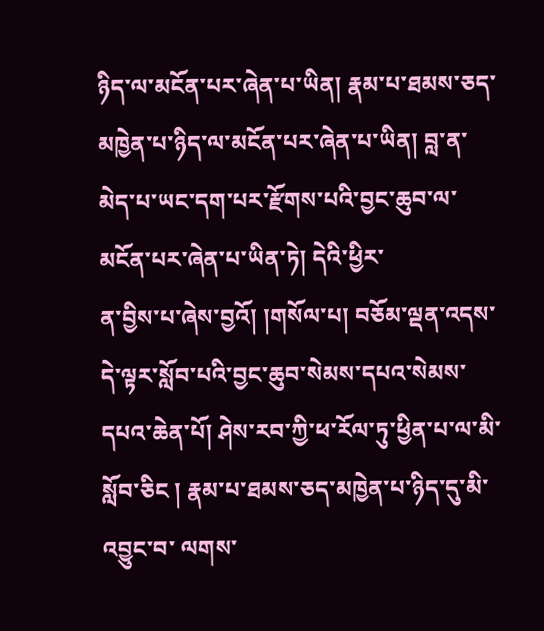ཉིད་ལ་མངོན་པར་ཞེན་པ་ཡིན། རྣམ་པ་ཐམས་ཅད་མཁྱེན་པ་ཉིད་ལ་མངོན་པར་ཞེན་པ་ཡིན། བླ་ན་མེད་པ་ཡང་དག་པར་རྫོགས་པའི་བྱང་ཆུབ་ལ་མངོན་པར་ཞེན་པ་ཡིན་ཏེ། དེའི་ཕྱིར་
ན་བྱིས་པ་ཞེས་བྱའོ། །གསོལ་པ། བཅོམ་ལྡན་འདས་དེ་ལྟར་སློབ་པའི་བྱང་ཆུབ་སེམས་དཔའ་སེམས་དཔའ་ཆེན་པོ། ཤེས་རབ་ཀྱི་ཕ་རོལ་ཏུ་ཕྱིན་པ་ལ་མི་སློབ་ཅིང ། རྣམ་པ་ཐམས་ཅད་མཁྱེན་པ་ཉིད་དུ་མི་འབྱུང་བ་ ལགས་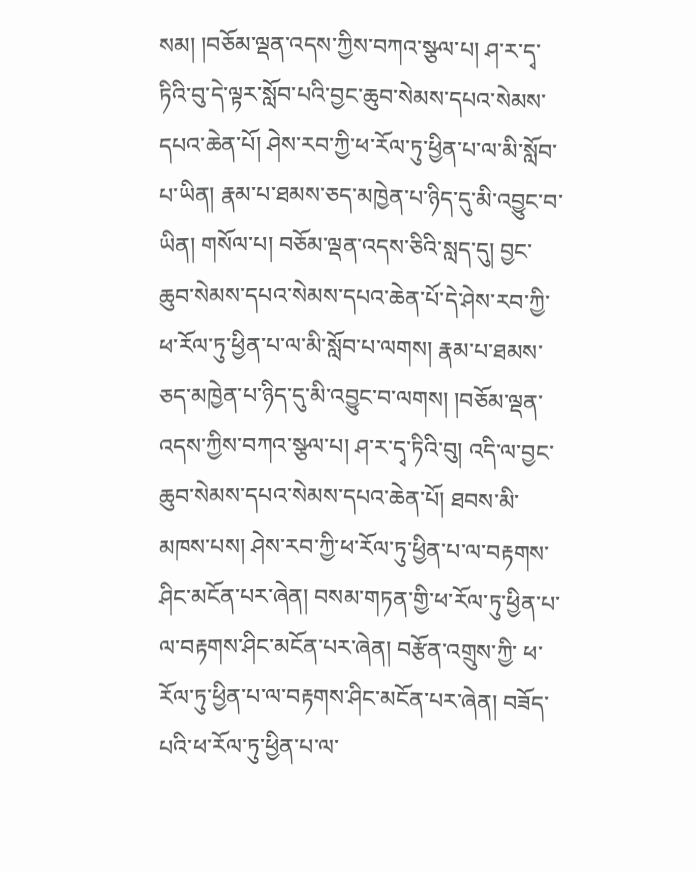སམ། །བཅོམ་ལྡན་འདས་ཀྱིས་བཀའ་སྩལ་པ། ཤ་ར་དྭ་ཏིའི་བུ་དེ་ལྟར་སློབ་པའི་བྱང་ཆུབ་སེམས་དཔའ་སེམས་དཔའ་ཆེན་པོ། ཤེས་རབ་ཀྱི་ཕ་རོལ་ཏུ་ཕྱིན་པ་ལ་མི་སློབ་པ་ཡིན། རྣམ་པ་ཐམས་ཅད་མཁྱེན་པ་ཉིད་དུ་མི་འབྱུང་བ་ཡིན། གསོལ་པ། བཅོམ་ལྡན་འདས་ཅིའི་སླད་དུ། བྱང་ཆུབ་སེམས་དཔའ་སེམས་དཔའ་ཆེན་པོ་དེ་ཤེས་རབ་ཀྱི་ཕ་རོལ་ཏུ་ཕྱིན་པ་ལ་མི་སློབ་པ་ལགས། རྣམ་པ་ཐམས་ཅད་མཁྱེན་པ་ཉིད་དུ་མི་འབྱུང་བ་ལགས། །བཅོམ་ལྡན་འདས་ཀྱིས་བཀའ་སྩལ་པ། ཤ་ར་དྭ་ཏིའི་བུ། འདི་ལ་བྱང་ཆུབ་སེམས་དཔའ་སེམས་དཔའ་ཆེན་པོ། ཐབས་མི་མཁས་པས། ཤེས་རབ་ཀྱི་ཕ་རོལ་ཏུ་ཕྱིན་པ་ལ་བརྟགས་ཤིང་མངོན་པར་ཞེན། བསམ་གཏན་གྱི་ཕ་རོལ་ཏུ་ཕྱིན་པ་ལ་བརྟགས་ཤིང་མངོན་པར་ཞེན། བརྩོན་འགྲུས་ཀྱི་ ཕ་རོལ་ཏུ་ཕྱིན་པ་ལ་བརྟགས་ཤིང་མངོན་པར་ཞེན། བཟོད་པའི་ཕ་རོལ་ཏུ་ཕྱིན་པ་ལ་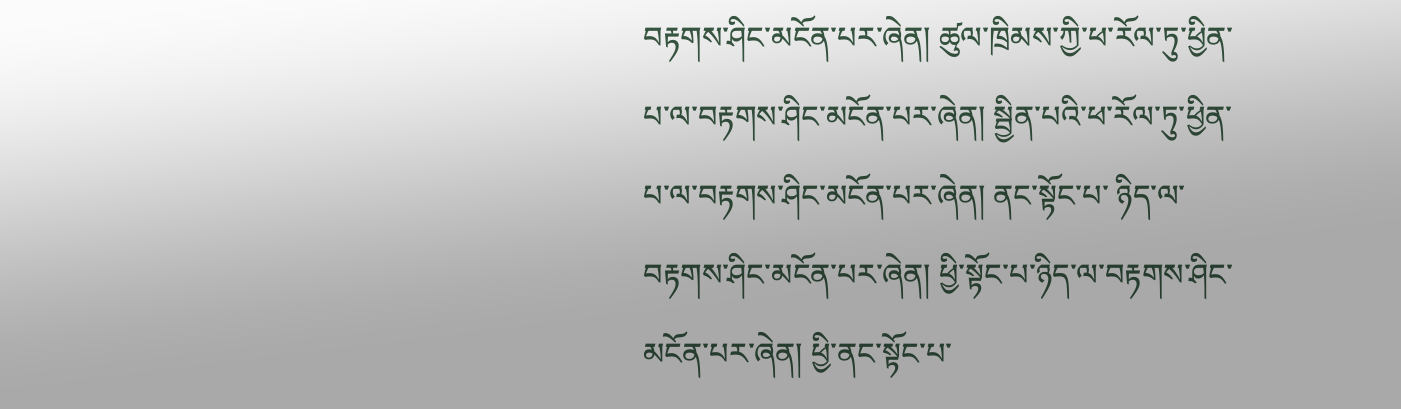བརྟགས་ཤིང་མངོན་པར་ཞེན། ཚུལ་ཁྲིམས་ཀྱི་ཕ་རོལ་ཏུ་ཕྱིན་པ་ལ་བརྟགས་ཤིང་མངོན་པར་ཞེན། སྦྱིན་པའི་ཕ་རོལ་ཏུ་ཕྱིན་པ་ལ་བརྟགས་ཤིང་མངོན་པར་ཞེན། ནང་སྟོང་པ་ ཉིད་ལ་བརྟགས་ཤིང་མངོན་པར་ཞེན། ཕྱི་སྟོང་པ་ཉིད་ལ་བརྟགས་ཤིང་མངོན་པར་ཞེན། ཕྱི་ནང་སྟོང་པ་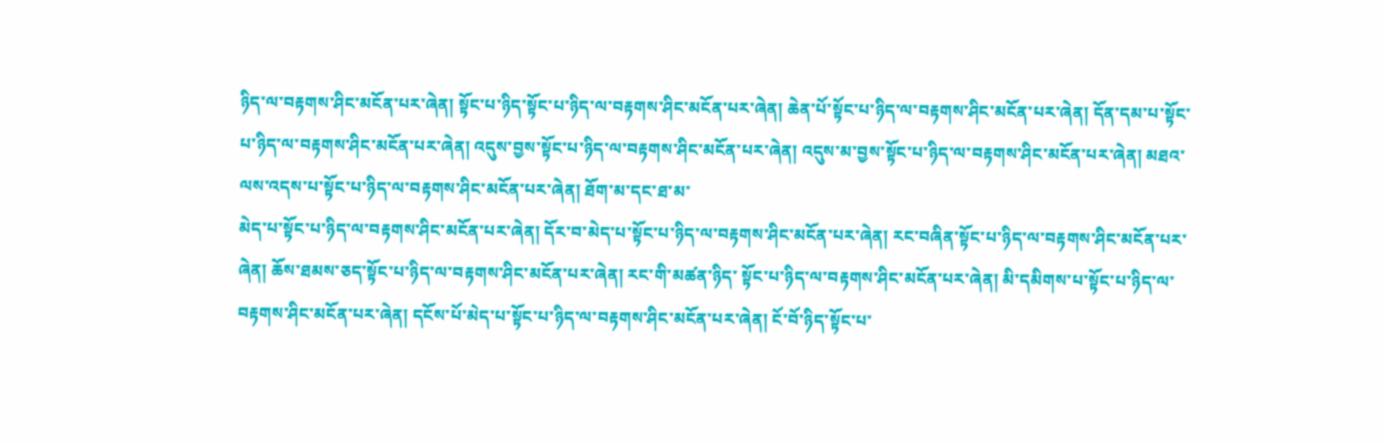ཉིད་ལ་བརྟགས་ཤིང་མངོན་པར་ཞེན། སྟོང་པ་ཉིད་སྟོང་པ་ཉིད་ལ་བརྟགས་ཤིང་མངོན་པར་ཞེན། ཆེན་པོ་སྟོང་པ་ཉིད་ལ་བརྟགས་ཤིང་མངོན་པར་ཞེན། དོན་དམ་པ་སྟོང་པ་ཉིད་ལ་བརྟགས་ཤིང་མངོན་པར་ཞེན། འདུས་བྱས་སྟོང་པ་ཉིད་ལ་བརྟགས་ཤིང་མངོན་པར་ཞེན། འདུས་མ་བྱས་སྟོང་པ་ཉིད་ལ་བརྟགས་ཤིང་མངོན་པར་ཞེན། མཐའ་ལས་འདས་པ་སྟོང་པ་ཉིད་ལ་བརྟགས་ཤིང་མངོན་པར་ཞེན། ཐོག་མ་དང་ཐ་མ་
མེད་པ་སྟོང་པ་ཉིད་ལ་བརྟགས་ཤིང་མངོན་པར་ཞེན། དོར་བ་མེད་པ་སྟོང་པ་ཉིད་ལ་བརྟགས་ཤིང་མངོན་པར་ཞེན། རང་བཞིན་སྟོང་པ་ཉིད་ལ་བརྟགས་ཤིང་མངོན་པར་ཞེན། ཆོས་ཐམས་ཅད་སྟོང་པ་ཉིད་ལ་བརྟགས་ཤིང་མངོན་པར་ཞེན། རང་གི་མཚན་ཉིད་ སྟོང་པ་ཉིད་ལ་བརྟགས་ཤིང་མངོན་པར་ཞེན། མི་དམིགས་པ་སྟོང་པ་ཉིད་ལ་བརྟགས་ཤིང་མངོན་པར་ཞེན། དངོས་པོ་མེད་པ་སྟོང་པ་ཉིད་ལ་བརྟགས་ཤིང་མངོན་པར་ཞེན། ངོ་བོ་ཉིད་སྟོང་པ་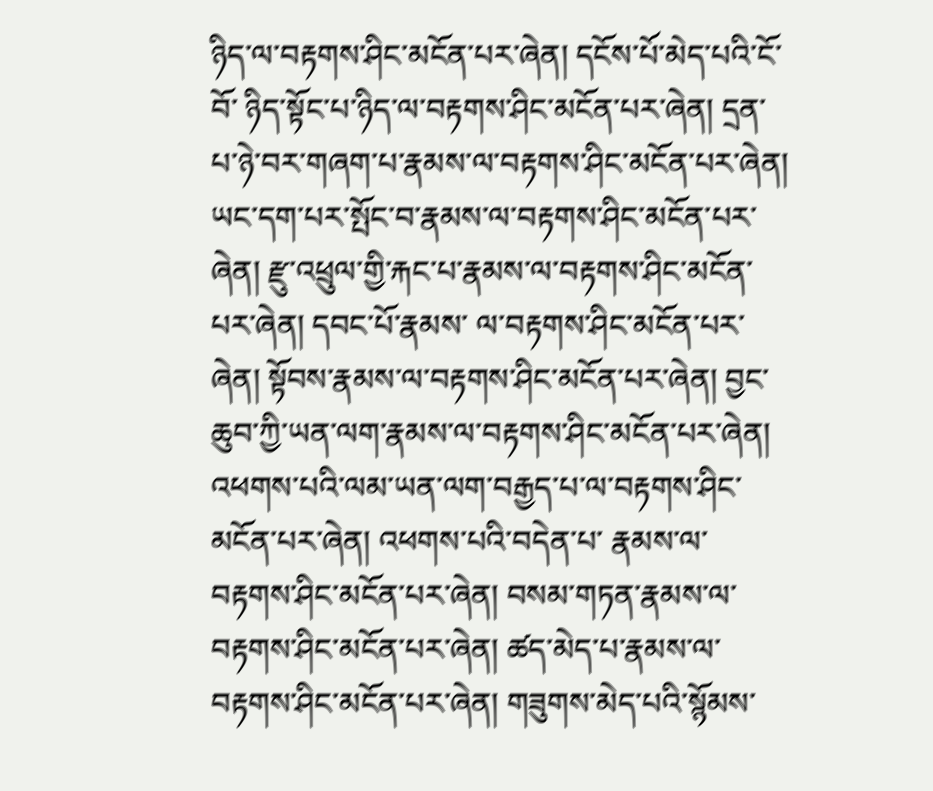ཉིད་ལ་བརྟགས་ཤིང་མངོན་པར་ཞེན། དངོས་པོ་མེད་པའི་ངོ་བོ་ ཉིད་སྟོང་པ་ཉིད་ལ་བརྟགས་ཤིང་མངོན་པར་ཞེན། དྲན་པ་ཉེ་བར་གཞག་པ་རྣམས་ལ་བརྟགས་ཤིང་མངོན་པར་ཞེན། ཡང་དག་པར་སྤོང་བ་རྣམས་ལ་བརྟགས་ཤིང་མངོན་པར་ཞེན། རྫུ་འཕྲུལ་གྱི་རྐང་པ་རྣམས་ལ་བརྟགས་ཤིང་མངོན་པར་ཞེན། དབང་པོ་རྣམས་ ལ་བརྟགས་ཤིང་མངོན་པར་ཞེན། སྟོབས་རྣམས་ལ་བརྟགས་ཤིང་མངོན་པར་ཞེན། བྱང་ཆུབ་ཀྱི་ཡན་ལག་རྣམས་ལ་བརྟགས་ཤིང་མངོན་པར་ཞེན། འཕགས་པའི་ལམ་ཡན་ལག་བརྒྱད་པ་ལ་བརྟགས་ཤིང་མངོན་པར་ཞེན། འཕགས་པའི་བདེན་པ་ རྣམས་ལ་བརྟགས་ཤིང་མངོན་པར་ཞེན། བསམ་གཏན་རྣམས་ལ་བརྟགས་ཤིང་མངོན་པར་ཞེན། ཚད་མེད་པ་རྣམས་ལ་བརྟགས་ཤིང་མངོན་པར་ཞེན། གཟུགས་མེད་པའི་སྙོམས་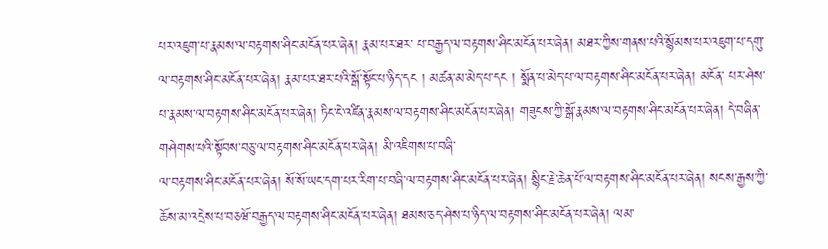པར་འཇུག་པ་རྣམས་ལ་བརྟགས་ཤིང་མངོན་པར་ཞེན། རྣམ་པར་ཐར་ པ་བརྒྱད་ལ་བརྟགས་ཤིང་མངོན་པར་ཞེན། མཐར་ཀྱིས་གནས་པའི་སྙོམས་པར་འཇུག་པ་དགུ་ལ་བརྟགས་ཤིང་མངོན་པར་ཞེན། རྣམ་པར་ཐར་པའི་སྒོ་སྟོང་པ་ཉིད་དང ། མཚན་མ་མེད་པ་དང ། སྨོན་པ་མེད་པ་ལ་བརྟགས་ཤིང་མངོན་པར་ཞེན། མངོན་ པར་ཤེས་པ་རྣམས་ལ་བརྟགས་ཤིང་མངོན་པར་ཞེན། ཏིང་ངེ་འཛིན་རྣམས་ལ་བརྟགས་ཤིང་མངོན་པར་ཞེན། གཟུངས་ཀྱི་སྒོ་རྣམས་ལ་བརྟགས་ཤིང་མངོན་པར་ཞེན། དེ་བཞིན་གཤེགས་པའི་སྟོབས་བཅུ་ལ་བརྟགས་ཤིང་མངོན་པར་ཞེན། མི་འཇིགས་པ་བཞི་
ལ་བརྟགས་ཤིང་མངོན་པར་ཞེན། སོ་སོ་ཡང་དག་པར་རིག་པ་བཞི་ལ་བརྟགས་ཤིང་མངོན་པར་ཞེན། སྙིང་རྗེ་ཆེན་པོ་ལ་བརྟགས་ཤིང་མངོན་པར་ཞེན། སངས་རྒྱས་ཀྱི་ཆོས་མ་འདྲེས་པ་བཅཝོ་བརྒྱད་ལ་བརྟགས་ཤིང་མངོན་པར་ཞེན། ཐམས་ཅད་ཤེས་པ་ཉིད་ལ་བརྟགས་ཤིང་མངོན་པར་ཞེན། ལམ་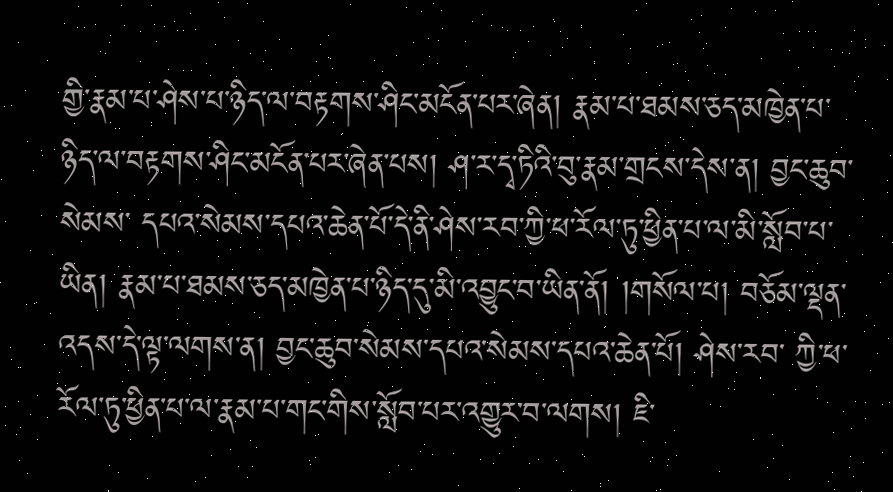གྱི་རྣམ་པ་ཤེས་པ་ཉིད་ལ་བརྟགས་ཤིང་མངོན་པར་ཞེན། རྣམ་པ་ཐམས་ཅད་མཁྱེན་པ་ཉིད་ལ་བརྟགས་ཤིང་མངོན་པར་ཞེན་པས། ཤ་ར་དྭ་ཏིའི་བུ་རྣམ་གྲངས་དེས་ན། བྱང་ཆུབ་སེམས་ དཔའ་སེམས་དཔའ་ཆེན་པོ་དེ་ནི་ཤེས་རབ་ཀྱི་ཕ་རོལ་ཏུ་ཕྱིན་པ་ལ་མི་སློབ་པ་ཡིན། རྣམ་པ་ཐམས་ཅད་མཁྱེན་པ་ཉིད་དུ་མི་འབྱུང་བ་ཡིན་ནོ། །གསོལ་པ། བཅོམ་ལྡན་འདས་དེ་ལྟ་ལགས་ན། བྱང་ཆུབ་སེམས་དཔའ་སེམས་དཔའ་ཆེན་པོ། ཤེས་རབ་ ཀྱི་ཕ་རོལ་ཏུ་ཕྱིན་པ་ལ་རྣམ་པ་གང་གིས་སློབ་པར་འགྱུར་བ་ལགས། ཇི་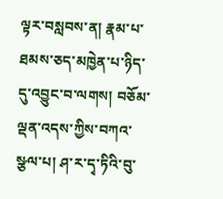ལྟར་བསླབས་ན། རྣམ་པ་ཐམས་ཅད་མཁྱེན་པ་ཉིད་དུ་འབྱུང་བ་ལགས། བཅོམ་ལྡན་འདས་ཀྱིས་བཀའ་སྩལ་པ། ཤ་ར་དྭ་ཏིའི་བུ་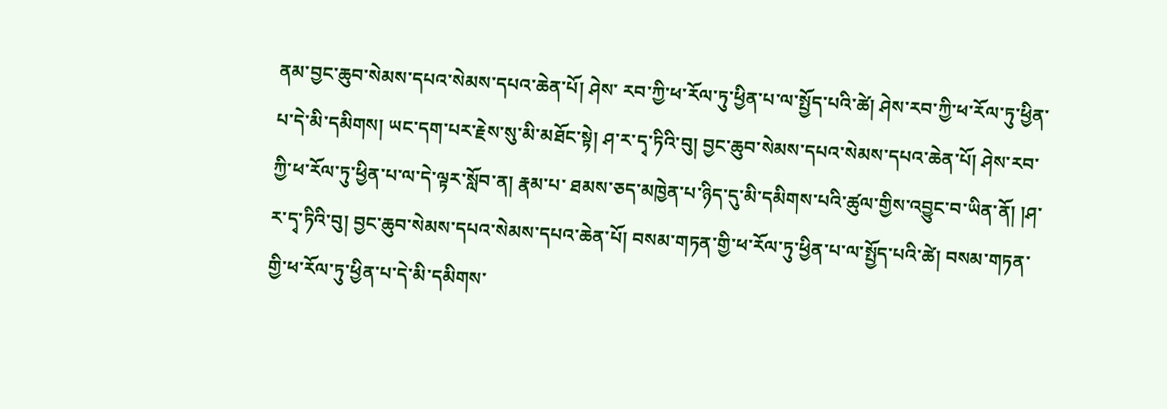ནམ་བྱང་ཆུབ་སེམས་དཔའ་སེམས་དཔའ་ཆེན་པོ། ཤེས་ རབ་ཀྱི་ཕ་རོལ་ཏུ་ཕྱིན་པ་ལ་སྤྱོད་པའི་ཚེ། ཤེས་རབ་ཀྱི་ཕ་རོལ་ཏུ་ཕྱིན་པ་དེ་མི་དམིགས། ཡང་དག་པར་རྗེས་སུ་མི་མཐོང་སྟེ། ཤ་ར་དྭ་ཏིའི་བུ། བྱང་ཆུབ་སེམས་དཔའ་སེམས་དཔའ་ཆེན་པོ། ཤེས་རབ་ཀྱི་ཕ་རོལ་ཏུ་ཕྱིན་པ་ལ་དེ་ལྟར་སློབ་ན། རྣམ་པ་ ཐམས་ཅད་མཁྱེན་པ་ཉིད་དུ་མི་དམིགས་པའི་ཚུལ་གྱིས་འབྱུང་བ་ཡིན་ནོ། །ཤ་ར་དྭ་ཏིའི་བུ། བྱང་ཆུབ་སེམས་དཔའ་སེམས་དཔའ་ཆེན་པོ། བསམ་གཏན་གྱི་ཕ་རོལ་ཏུ་ཕྱིན་པ་ལ་སྤྱོད་པའི་ཚེ། བསམ་གཏན་གྱི་ཕ་རོལ་ཏུ་ཕྱིན་པ་དེ་མི་དམིགས་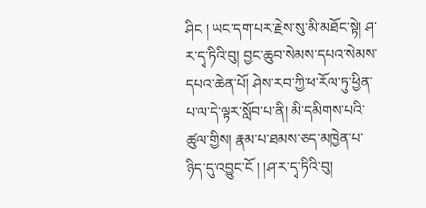ཤིང ། ཡང་དག་པར་རྗེས་སུ་མི་མཐོང་སྟེ། ཤ་ར་དྭ་ཏིའི་བུ། བྱང་ཆུབ་སེམས་དཔའ་སེམས་དཔའ་ཆེན་པོ། ཤེས་རབ་ཀྱི་ཕ་རོལ་ཏུ་ཕྱིན་པ་ལ་དེ་ལྟར་སློབ་པ་ནི། མི་དམིགས་པའི་ཚུལ་གྱིས། རྣམ་པ་ཐམས་ཅད་མཁྱེན་པ་ཉིད་དུ་འབྱུང་ངོ ། །ཤ་ར་དྭ་ཏིའི་བུ།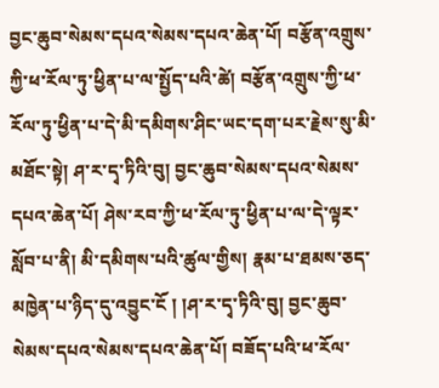བྱང་ཆུབ་སེམས་དཔའ་སེམས་དཔའ་ཆེན་པོ། བརྩོན་འགྲུས་ཀྱི་ཕ་རོལ་ཏུ་ཕྱིན་པ་ལ་སྤྱོད་པའི་ཚེ། བརྩོན་འགྲུས་ཀྱི་ཕ་རོལ་ཏུ་ཕྱིན་པ་དེ་མི་དམིགས་ཤིང་ཡང་དག་པར་རྗེས་སུ་མི་མཐོང་སྟེ། ཤ་ར་དྭ་ཏིའི་བུ། བྱང་ཆུབ་སེམས་དཔའ་སེམས་དཔའ་ཆེན་པོ། ཤེས་རབ་ཀྱི་ཕ་རོལ་ཏུ་ཕྱིན་པ་ལ་དེ་ལྟར་སློབ་པ་ནི། མི་དམིགས་པའི་ཚུལ་གྱིས། རྣམ་པ་ཐམས་ཅད་མཁྱེན་པ་ཉིད་དུ་འབྱུང་ངོ ། །ཤ་ར་དྭ་ཏིའི་བུ། བྱང་ཆུབ་སེམས་དཔའ་སེམས་དཔའ་ཆེན་པོ། བཟོད་པའི་ཕ་རོལ་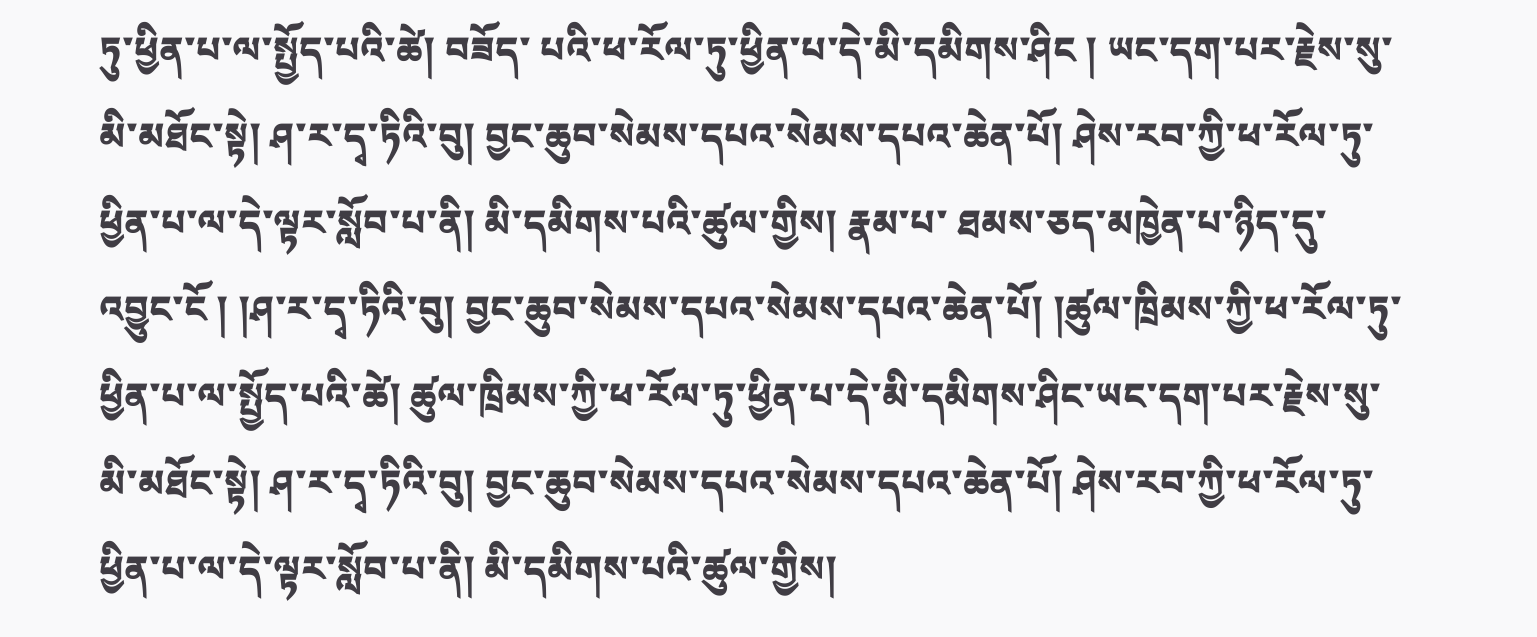ཏུ་ཕྱིན་པ་ལ་སྤྱོད་པའི་ཚེ། བཟོད་ པའི་ཕ་རོལ་ཏུ་ཕྱིན་པ་དེ་མི་དམིགས་ཤིང ། ཡང་དག་པར་རྗེས་སུ་མི་མཐོང་སྟེ། ཤ་ར་དྭ་ཏིའི་བུ། བྱང་ཆུབ་སེམས་དཔའ་སེམས་དཔའ་ཆེན་པོ། ཤེས་རབ་ཀྱི་ཕ་རོལ་ཏུ་ཕྱིན་པ་ལ་དེ་ལྟར་སློབ་པ་ནི། མི་དམིགས་པའི་ཚུལ་གྱིས། རྣམ་པ་ ཐམས་ཅད་མཁྱེན་པ་ཉིད་དུ་འབྱུང་ངོ ། །ཤ་ར་དྭ་ཏིའི་བུ། བྱང་ཆུབ་སེམས་དཔའ་སེམས་དཔའ་ཆེན་པོ། །ཚུལ་ཁྲིམས་ཀྱི་ཕ་རོལ་ཏུ་ཕྱིན་པ་ལ་སྤྱོད་པའི་ཚེ། ཚུལ་ཁྲིམས་ཀྱི་ཕ་རོལ་ཏུ་ཕྱིན་པ་དེ་མི་དམིགས་ཤིང་ཡང་དག་པར་རྗེས་སུ་ མི་མཐོང་སྟེ། ཤ་ར་དྭ་ཏིའི་བུ། བྱང་ཆུབ་སེམས་དཔའ་སེམས་དཔའ་ཆེན་པོ། ཤེས་རབ་ཀྱི་ཕ་རོལ་ཏུ་ཕྱིན་པ་ལ་དེ་ལྟར་སློབ་པ་ནི། མི་དམིགས་པའི་ཚུལ་གྱིས།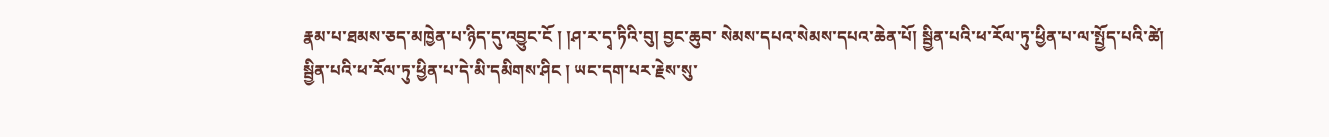རྣམ་པ་ཐམས་ཅད་མཁྱེན་པ་ཉིད་དུ་འབྱུང་ངོ ། །ཤ་ར་དྭ་ཏིའི་བུ། བྱང་ཆུབ་ སེམས་དཔའ་སེམས་དཔའ་ཆེན་པོ། སྦྱིན་པའི་ཕ་རོལ་ཏུ་ཕྱིན་པ་ལ་སྤྱོད་པའི་ཚེ། སྦྱིན་པའི་ཕ་རོལ་ཏུ་ཕྱིན་པ་དེ་མི་དམིགས་ཤིང ། ཡང་དག་པར་རྗེས་སུ་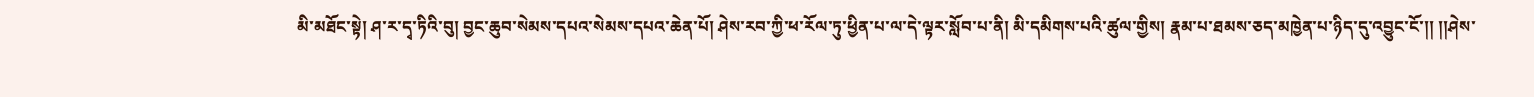མི་མཐོང་སྟེ། ཤ་ར་དྭ་ཏིའི་བུ། བྱང་ཆུབ་སེམས་དཔའ་སེམས་དཔའ་ཆེན་པོ། ཤེས་རབ་ཀྱི་ཕ་རོལ་ཏུ་ཕྱིན་པ་ལ་དེ་ལྟར་སློབ་པ་ནི། མི་དམིགས་པའི་ཚུལ་གྱིས། རྣམ་པ་ཐམས་ཅད་མཁྱེན་པ་ཉིད་དུ་འབྱུང་ངོ་།། །།ཤེས་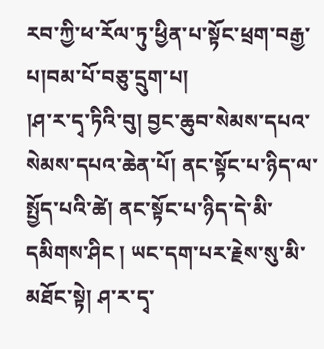རབ་ཀྱི་ཕ་རོལ་ཏུ་ཕྱིན་པ་སྟོང་ཕྲག་བརྒྱ་པ།བམ་པོ་བཅུ་དྲུག་པ།
།ཤ་ར་དྭ་ཏིའི་བུ། བྱང་ཆུབ་སེམས་དཔའ་སེམས་དཔའ་ཆེན་པོ། ནང་སྟོང་པ་ཉིད་ལ་སྤྱོད་པའི་ཚེ། ནང་སྟོང་པ་ཉིད་དེ་མི་དམིགས་ཤིང ། ཡང་དག་པར་རྗེས་སུ་མི་མཐོང་སྟེ། ཤ་ར་དྭ་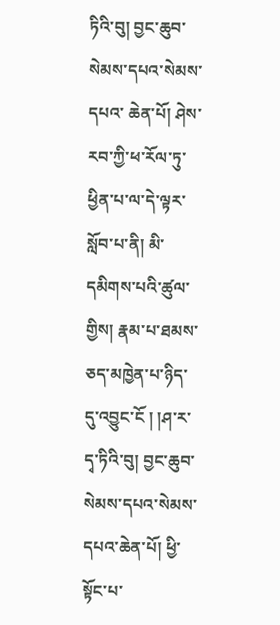ཏིའི་བུ། བྱང་ཆུབ་སེམས་དཔའ་སེམས་དཔའ་ ཆེན་པོ། ཤེས་རབ་ཀྱི་ཕ་རོལ་ཏུ་ཕྱིན་པ་ལ་དེ་ལྟར་སློབ་པ་ནི། མི་དམིགས་པའི་ཚུལ་གྱིས། རྣམ་པ་ཐམས་ཅད་མཁྱེན་པ་ཉིད་དུ་འབྱུང་ངོ ། །ཤ་ར་དྭ་ཏིའི་བུ། བྱང་ཆུབ་སེམས་དཔའ་སེམས་དཔའ་ཆེན་པོ། ཕྱི་སྟོང་པ་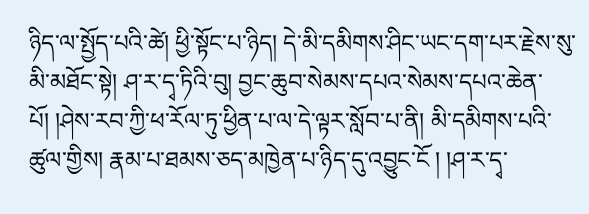ཉིད་ལ་སྤྱོད་པའི་ཚེ། ཕྱི་སྟོང་པ་ཉིད། དེ་མི་དམིགས་ཤིང་ཡང་དག་པར་རྗེས་སུ་མི་མཐོང་སྟེ། ཤ་ར་དྭ་ཏིའི་བུ། བྱང་ཆུབ་སེམས་དཔའ་སེམས་དཔའ་ཆེན་པོ། །ཤེས་རབ་ཀྱི་ཕ་རོལ་ཏུ་ཕྱིན་པ་ལ་དེ་ལྟར་སློབ་པ་ནི། མི་དམིགས་པའི་ཚུལ་གྱིས། རྣམ་པ་ཐམས་ཅད་མཁྱེན་པ་ཉིད་དུ་འབྱུང་ངོ ། །ཤ་ར་དྭ་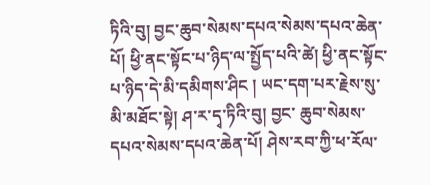ཏིའི་བུ། བྱང་ཆུབ་སེམས་དཔའ་སེམས་དཔའ་ཆེན་པོ། ཕྱི་ནང་སྟོང་པ་ཉིད་ལ་སྤྱོད་པའི་ཚེ། ཕྱི་ནང་སྟོང་པ་ཉིད་དེ་མི་དམིགས་ཤིང ། ཡང་དག་པར་རྗེས་སུ་མི་མཐོང་སྟེ། ཤ་ར་དྭ་ཏིའི་བུ། བྱང་ ཆུབ་སེམས་དཔའ་སེམས་དཔའ་ཆེན་པོ། ཤེས་རབ་ཀྱི་ཕ་རོལ་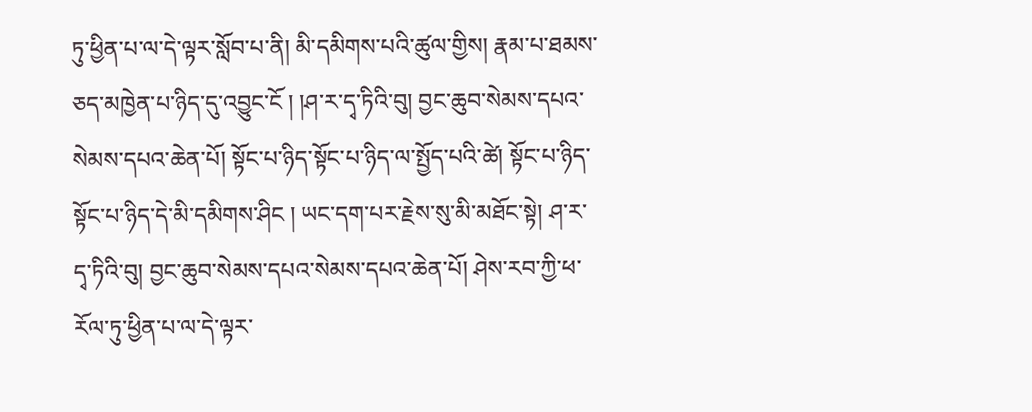ཏུ་ཕྱིན་པ་ལ་དེ་ལྟར་སློབ་པ་ནི། མི་དམིགས་པའི་ཚུལ་གྱིས། རྣམ་པ་ཐམས་ཅད་མཁྱེན་པ་ཉིད་དུ་འབྱུང་ངོ ། །ཤ་ར་དྭ་ཏིའི་བུ། བྱང་ཆུབ་སེམས་དཔའ་སེམས་དཔའ་ཆེན་པོ། སྟོང་པ་ཉིད་སྟོང་པ་ཉིད་ལ་སྤྱོད་པའི་ཚེ། སྟོང་པ་ཉིད་སྟོང་པ་ཉིད་དེ་མི་དམིགས་ཤིང ། ཡང་དག་པར་རྗེས་སུ་མི་མཐོང་སྟེ། ཤ་ར་དྭ་ཏིའི་བུ། བྱང་ཆུབ་སེམས་དཔའ་སེམས་དཔའ་ཆེན་པོ། ཤེས་རབ་ཀྱི་ཕ་རོལ་ཏུ་ཕྱིན་པ་ལ་དེ་ལྟར་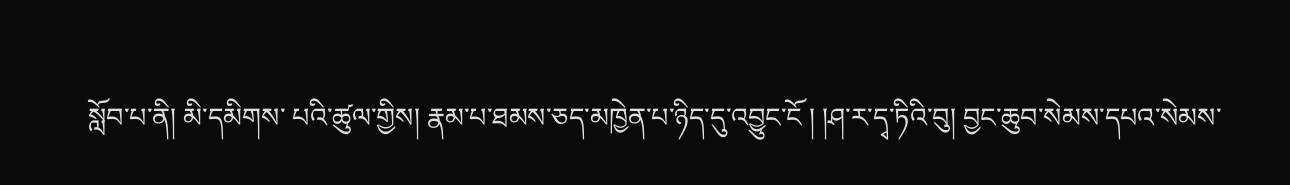སློབ་པ་ནི། མི་དམིགས་ པའི་ཚུལ་གྱིས། རྣམ་པ་ཐམས་ཅད་མཁྱེན་པ་ཉིད་དུ་འབྱུང་ངོ ། །ཤ་ར་དྭ་ཏིའི་བུ། བྱང་ཆུབ་སེམས་དཔའ་སེམས་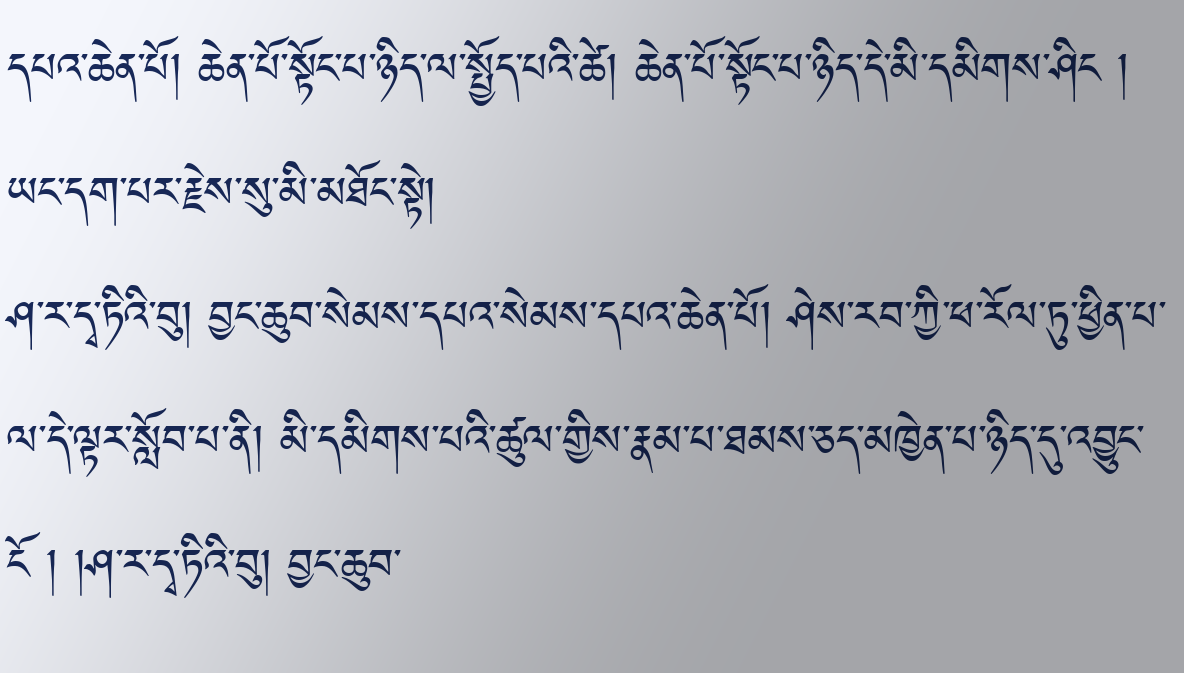དཔའ་ཆེན་པོ། ཆེན་པོ་སྟོང་པ་ཉིད་ལ་སྤྱོད་པའི་ཚེ། ཆེན་པོ་སྟོང་པ་ཉིད་དེ་མི་དམིགས་ཤིང ། ཡང་དག་པར་རྗེས་སུ་མི་མཐོང་སྟེ།
ཤ་ར་དྭ་ཏིའི་བུ། བྱང་ཆུབ་སེམས་དཔའ་སེམས་དཔའ་ཆེན་པོ། ཤེས་རབ་ཀྱི་ཕ་རོལ་ཏུ་ཕྱིན་པ་ལ་དེ་ལྟར་སློབ་པ་ནི། མི་དམིགས་པའི་ཚུལ་གྱིས་རྣམ་པ་ཐམས་ཅད་མཁྱེན་པ་ཉིད་དུ་འབྱུང་ངོ ། །ཤ་ར་དྭ་ཏིའི་བུ། བྱང་ཆུབ་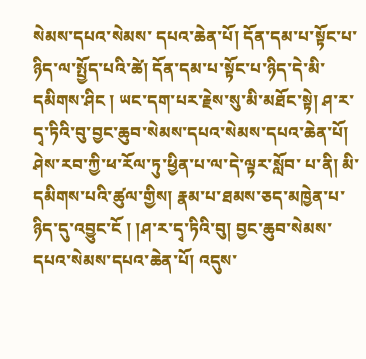སེམས་དཔའ་སེམས་ དཔའ་ཆེན་པོ། དོན་དམ་པ་སྟོང་པ་ཉིད་ལ་སྤྱོད་པའི་ཚེ། དོན་དམ་པ་སྟོང་པ་ཉིད་དེ་མི་དམིགས་ཤིང ། ཡང་དག་པར་རྗེས་སུ་མི་མཐོང་སྟེ། ཤ་ར་དྭ་ཏིའི་བུ་བྱང་ཆུབ་སེམས་དཔའ་སེམས་དཔའ་ཆེན་པོ། ཤེས་རབ་ཀྱི་ཕ་རོལ་ཏུ་ཕྱིན་པ་ལ་དེ་ལྟར་སློབ་ པ་ནི། མི་དམིགས་པའི་ཚུལ་གྱིས། རྣམ་པ་ཐམས་ཅད་མཁྱེན་པ་ཉིད་དུ་འབྱུང་ངོ ། །ཤ་ར་དྭ་ཏིའི་བུ། བྱང་ཆུབ་སེམས་དཔའ་སེམས་དཔའ་ཆེན་པོ། འདུས་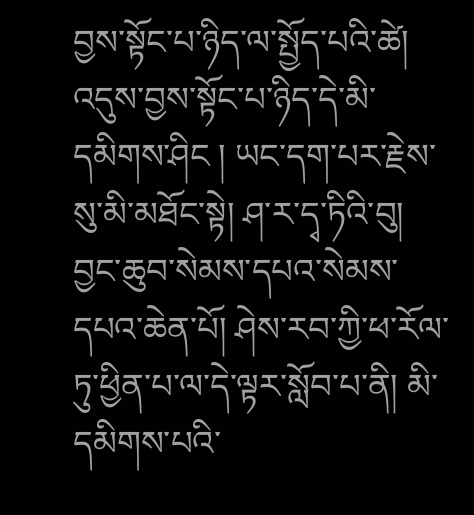བྱས་སྟོང་པ་ཉིད་ལ་སྤྱོད་པའི་ཚེ། འདུས་བྱས་སྟོང་པ་ཉིད་དེ་མི་དམིགས་ཤིང ། ཡང་དག་པར་རྗེས་ སུ་མི་མཐོང་སྟེ། ཤ་ར་དྭ་ཏིའི་བུ། བྱང་ཆུབ་སེམས་དཔའ་སེམས་དཔའ་ཆེན་པོ། ཤེས་རབ་ཀྱི་ཕ་རོལ་ཏུ་ཕྱིན་པ་ལ་དེ་ལྟར་སློབ་པ་ནི། མི་དམིགས་པའི་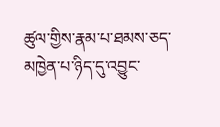ཚུལ་གྱིས་རྣམ་པ་ཐམས་ཅད་མཁྱེན་པ་ཉིད་དུ་འབྱུང་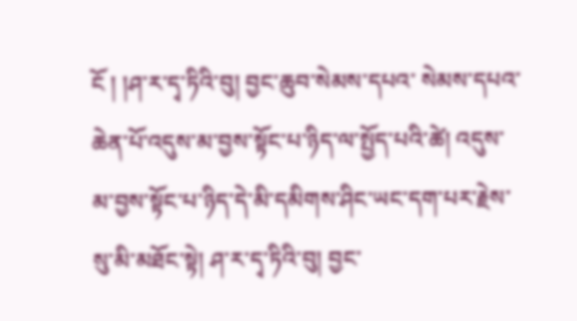ངོ ། །ཤ་ར་དྭ་ཏིའི་བུ། བྱང་ཆུབ་སེམས་དཔའ་ སེམས་དཔའ་ཆེན་པོ་འདུས་མ་བྱས་སྟོང་པ་ཉིད་ལ་སྤྱོད་པའི་ཚེ། འདུས་མ་བྱས་སྟོང་པ་ཉིད་དེ་མི་དམིགས་ཤིང་ཡང་དག་པར་རྗེས་སུ་མི་མཐོང་སྟེ། ཤ་ར་དྭ་ཏིའི་བུ། བྱང་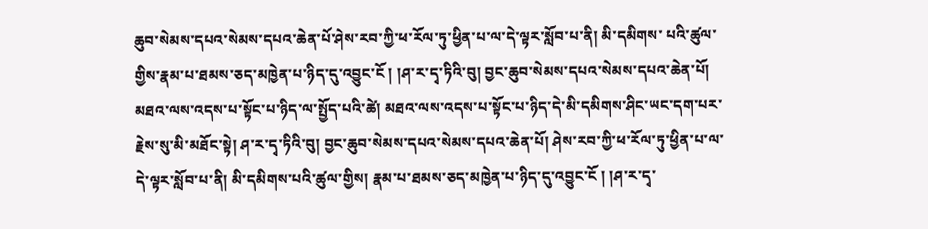ཆུབ་སེམས་དཔའ་སེམས་དཔའ་ཆེན་པོ་ཤེས་རབ་ཀྱི་ཕ་རོལ་ཏུ་ཕྱིན་པ་ལ་དེ་ལྟར་སློབ་པ་ནི། མི་དམིགས་ པའི་ཚུལ་གྱིས་རྣམ་པ་ཐམས་ཅད་མཁྱེན་པ་ཉིད་དུ་འབྱུང་ངོ ། །ཤ་ར་དྭ་ཏིའི་བུ། བྱང་ཆུབ་སེམས་དཔའ་སེམས་དཔའ་ཆེན་པོ། མཐའ་ལས་འདས་པ་སྟོང་པ་ཉིད་ལ་སྤྱོད་པའི་ཚེ། མཐའ་ལས་འདས་པ་སྟོང་པ་ཉིད་དེ་མི་དམིགས་ཤིང་ཡང་དག་པར་ རྗེས་སུ་མི་མཐོང་སྟེ། ཤ་ར་དྭ་ཏིའི་བུ། བྱང་ཆུབ་སེམས་དཔའ་སེམས་དཔའ་ཆེན་པོ། ཤེས་རབ་ཀྱི་ཕ་རོལ་ཏུ་ཕྱིན་པ་ལ་དེ་ལྟར་སློབ་པ་ནི། མི་དམིགས་པའི་ཚུལ་གྱིས། རྣམ་པ་ཐམས་ཅད་མཁྱེན་པ་ཉིད་དུ་འབྱུང་ངོ ། །ཤ་ར་དྭ་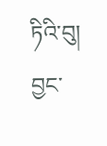ཏིའི་བུ། བྱང་